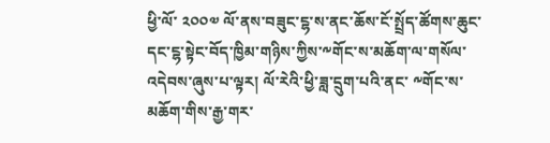ཕྱི་ལོ་ ༢༠༠༧ ལོ་ནས་བཟུང་ངྷ་ས་ནང་ཆོས་ངོ་སྤྲོད་ཚོགས་ཆུང་དང་ངྷ་སྟེང་བོད་ཁྱིམ་གཉིས་ཀྱིས་༸གོང་ས་མཆོག་ལ་གསོལ་འདེབས་ཞུས་པ་ལྟར། ལོ་རེའི་ཕྱི་ཟླ་དྲུག་པའི་ནང་ ༸གོང་ས་མཆོག་གིས་རྒྱ་གར་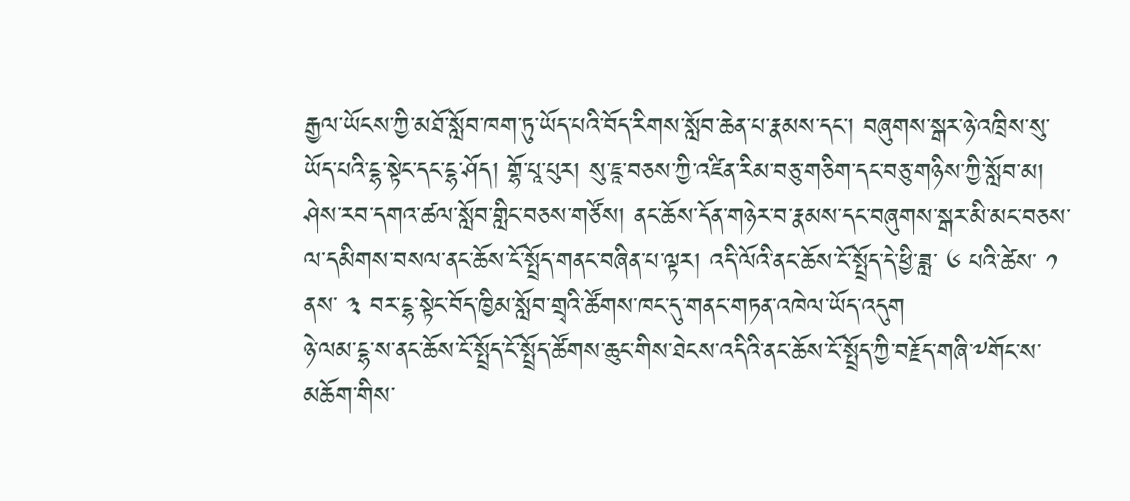རྒྱལ་ཡོངས་ཀྱི་མཐོ་སློབ་ཁག་ཏུ་ཡོད་པའི་བོད་རིགས་སློབ་ཆེན་པ་རྣམས་དང་། བཞུགས་སྒར་ཉེ་འཁྲིས་སུ་ཡོད་པའི་ངྷ་སྟེང་དང་ངྷ་ཤོད། གྷོ་པཱ་པུར། སུ་ཇཱ་བཅས་ཀྱི་འཛིན་རིམ་བཅུ་གཅིག་དང་བཅུ་གཉིས་ཀྱི་སློབ་མ། ཤེས་རབ་དགའ་ཚལ་སློབ་གླིང་བཅས་གཙོས། ནང་ཆོས་དོན་གཉེར་བ་རྣམས་དང་བཞུགས་སྒར་མི་མང་བཅས་ལ་དམིགས་བསལ་ནང་ཆོས་ངོ་སྤྲོད་གནང་བཞིན་པ་ལྟར། འདི་ལོའི་ནང་ཆོས་ངོ་སྤྲོད་དེ་ཕྱི་ཟླ་ ༦ པའི་ཚེས་ ༡ ནས་ ༣ བར་ངྷ་སྟེང་བོད་ཁྱིམ་སློབ་གྲྭའི་ཚོགས་ཁང་དུ་གནང་གཏན་འཁེལ་ཡོད་འདུག
ཉེ་ལམ་ངྷ་ས་ནང་ཆོས་ངོ་སྤྲོད་ངོ་སྤྲོད་ཚོགས་ཆུང་གིས་ཐེངས་འདིའི་ནང་ཆོས་ངོ་སྤྲོད་ཀྱི་བརྗོད་གཞི་༸གོང་ས་མཆོག་གིས་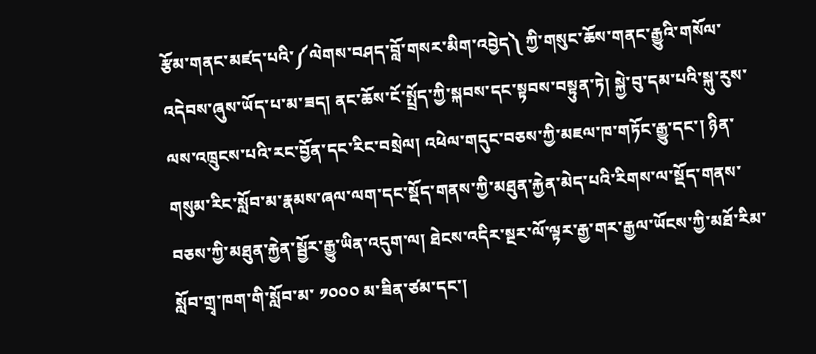རྩོམ་གནང་མཛད་པའི་༼ལེགས་བཤད་བློ་གསར་མིག་འབྱེད༽ ཀྱི་གསུང་ཆོས་གནང་རྒྱུའི་གསོལ་འདེབས་ཞུས་ཡོད་པ་མ་ཟད། ནང་ཆོས་ངོ་སྤྲོད་ཀྱི་སྐབས་དང་སྟབས་བསྟུན་ཏེ། སྐྱེ་བུ་དམ་པའི་སྐུ་རུས་ལས་འཁྲུངས་པའི་རང་བྱོན་དང་རིང་བསྲེལ། འཕེལ་གདུང་བཅས་ཀྱི་མཇལ་ཁ་གཏོང་རྒྱུ་དང་། ཉིན་གསུམ་རིང་སློབ་མ་རྣམས་ཞལ་ལག་དང་སྡོད་གནས་ཀྱི་མཐུན་རྐྱེན་མེད་པའི་རིགས་ལ་སྡོད་གནས་བཅས་ཀྱི་མཐུན་རྐྱེན་སྦྱོར་རྒྱུ་ཡིན་འདུག་ལ། ཐེངས་འདིར་སྔར་ལོ་ལྟར་རྒྱ་གར་རྒྱལ་ཡོངས་ཀྱི་མཐོ་རིམ་སློབ་གྲྭ་ཁག་གི་སློབ་མ་ ༡༠༠༠ མ་ཟིན་ཙམ་དང་།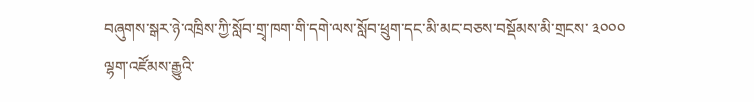བཞུགས་སྒར་ཉེ་འཁྲིས་ཀྱི་སློབ་གྲྭ་ཁག་གི་དགེ་ལས་སློབ་ཕྲུག་དང་མི་མང་བཅས་བསྡོམས་མི་གྲངས་ ༣༠༠༠ ལྷག་འཛོམས་རྒྱུའི་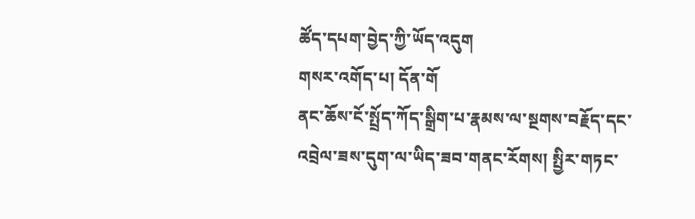ཚོད་དཔག་བྱེད་ཀྱི་ཡོད་འདུག
གསར་འགོད་པ། དོན་གོ
ནང་ཆོས་ངོ་སྤྲོད་ཀོད་སྒྲིག་པ་རྣམས་ལ་སྔགས་བརྗོད་དང་འབྲེལ་ཟས་དུག་ལ་ཡིད་ཟབ་གནང་རོགས། སྤྱིར་གཏང་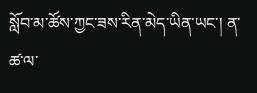སློབ་མ་ཚོས་ཀྱང་ཟས་རིན་མེད་ཡིན་ཡང་། ན་ཚ་ལ་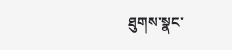ཐུགས་སྣང་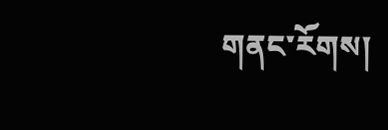གནང་རོགས།